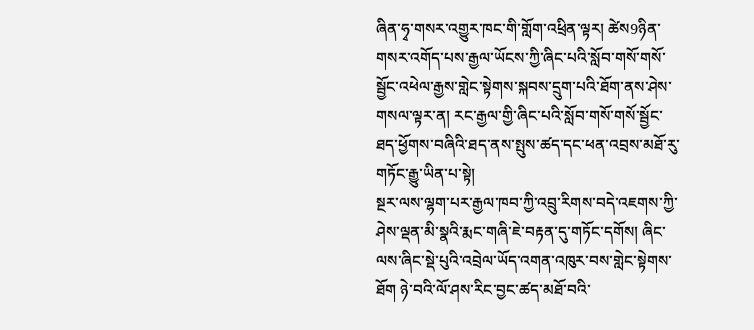ཞིན་ཧྭ་གསར་འགྱུར་ཁང་གི་གློག་འཕྲིན་ལྟར། ཚེས9ཉིན་གསར་འགོད་པས་རྒྱལ་ཡོངས་ཀྱི་ཞིང་པའི་སློབ་གསོ་གསོ་སྦྱོང་འཕེལ་རྒྱས་གླེང་སྟེགས་སྐབས་དྲུག་པའི་ཐོག་ནས་ཤེས་གསལ་ལྟར་ན། རང་རྒྱལ་གྱི་ཞིང་པའི་སློབ་གསོ་གསོ་སྦྱོང་ཐད་ཕྱོགས་བཞིའི་ཐད་ནས་སྤུས་ཚད་དང་ཕན་འབྲས་མཐོ་རུ་གཏོང་རྒྱུ་ཡིན་པ་སྟེ།
སྔར་ལས་ལྷག་པར་རྒྱལ་ཁབ་ཀྱི་འབྲུ་རིགས་བདེ་འཇགས་ཀྱི་ཤེས་ལྡན་མི་སྣའི་རྨང་གཞི་ཇེ་བརྟན་དུ་གཏོང་དགོས། ཞིང་ལས་ཞིང་སྡེ་པུའི་འབྲེལ་ཡོད་འགན་འཁུར་བས་གླེང་སྟེགས་ཐོག ཉེ་བའི་ལོ་ཤས་རིང་བྱང་ཚད་མཐོ་བའི་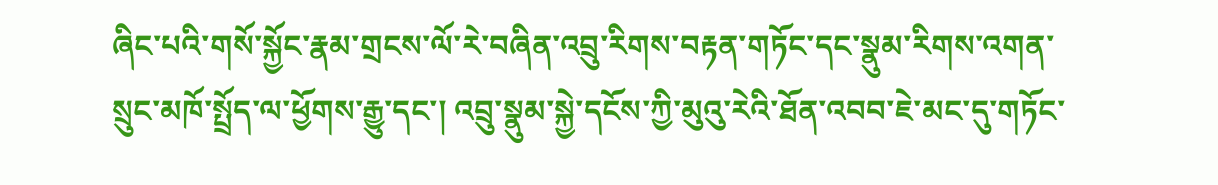ཞིང་པའི་གསོ་སྐྱོང་རྣམ་གྲངས་ལོ་རེ་བཞིན་འབྲུ་རིགས་བརྟན་གཏོང་དང་སྣུམ་རིགས་འགན་སྲུང་མཁོ་སྤྲོད་ལ་ཕྱོགས་རྒྱུ་དང་། འབྲུ་སྣུམ་སྐྱེ་དངོས་ཀྱི་མུའུ་རེའི་ཐོན་འབབ་ཇེ་མང་དུ་གཏོང་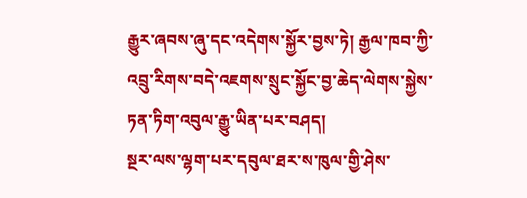རྒྱུར་ཞབས་ཞུ་དང་འདེགས་སྐྱོར་བྱས་ཏེ། རྒྱལ་ཁབ་ཀྱི་འབྲུ་རིགས་བདེ་འཇགས་སྲུང་སྐྱོང་བྱ་ཆེད་ལེགས་སྐྱེས་ཏན་ཏིག་འབུལ་རྒྱུ་ཡིན་པར་བཤད།
སྔར་ལས་ལྷག་པར་དབུལ་ཐར་ས་ཁུལ་གྱི་ཤེས་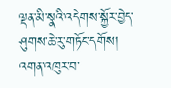ལྡན་མི་སྣའི་འདེགས་སྐྱོར་བྱེད་ཤུགས་ཆེ་རུ་གཏོང་དགོས། འགན་འཁུར་བ་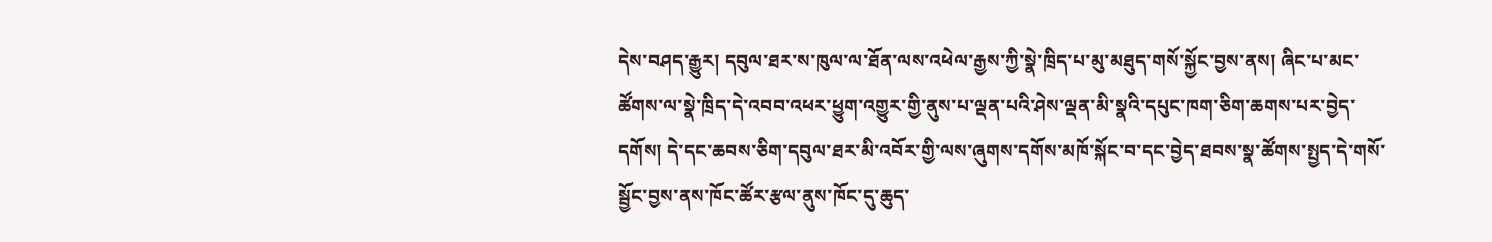དེས་བཤད་རྒྱུར། དབུལ་ཐར་ས་ཁུལ་ལ་ཐོན་ལས་འཕེལ་རྒྱས་ཀྱི་སྣེ་ཁྲིད་པ་མུ་མཐུད་གསོ་སྐྱོང་བྱས་ནས། ཞིང་པ་མང་ཚོགས་ལ་སྣེ་ཁྲིད་དེ་འབབ་འཕར་ཕྱུག་འགྱུར་གྱི་ནུས་པ་ལྡན་པའི་ཤེས་ལྡན་མི་སྣའི་དཔུང་ཁག་ཅིག་ཆགས་པར་བྱེད་དགོས། དེ་དང་ཆབས་ཅིག་དབུལ་ཐར་མི་འབོར་གྱི་ལས་ཞུགས་དགོས་མཁོ་སྐོང་བ་དང་བྱེད་ཐབས་སྣ་ཚོགས་སྤྱད་དེ་གསོ་སྦྱོང་བྱས་ནས་ཁོང་ཚོར་རྩལ་ནུས་ཁོང་དུ་ཆུད་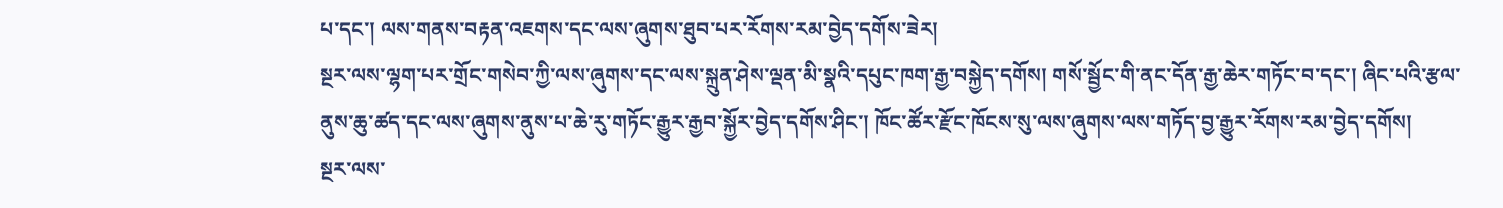པ་དང་། ལས་གནས་བརྟན་འཇགས་དང་ལས་ཞུགས་ཐུབ་པར་རོགས་རམ་བྱེད་དགོས་ཟེར།
སྔར་ལས་ལྷག་པར་གྲོང་གསེབ་ཀྱི་ལས་ཞུགས་དང་ལས་སྐྲུན་ཤེས་ལྡན་མི་སྣའི་དཔུང་ཁག་རྒྱ་བསྐྱེད་དགོས། གསོ་སྦྱོང་གི་ནང་དོན་རྒྱ་ཆེར་གཏོང་བ་དང་། ཞིང་པའི་རྩལ་ནུས་ཆུ་ཚད་དང་ལས་ཞུགས་ནུས་པ་ཆེ་རུ་གཏོང་རྒྱུར་རྒྱབ་སྐྱོར་བྱེད་དགོས་ཤིང་། ཁོང་ཚོར་རྫོང་ཁོངས་སུ་ལས་ཞུགས་ལས་གཏོད་བྱ་རྒྱུར་རོགས་རམ་བྱེད་དགོས།
སྔར་ལས་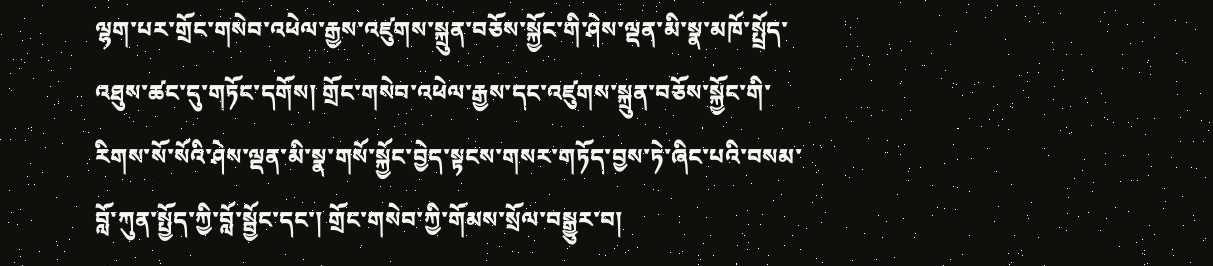ལྷག་པར་གྲོང་གསེབ་འཕེལ་རྒྱས་འཛུགས་སྐྲུན་བཅོས་སྐྱོང་གི་ཤེས་ལྡན་མི་སྣ་མཁོ་སྤྲོད་འཐུས་ཚང་དུ་གཏོང་དགོས། གྲོང་གསེབ་འཕེལ་རྒྱས་དང་འཛུགས་སྐྲུན་བཅོས་སྐྱོང་གི་རིགས་སོ་སོའི་ཤེས་ལྡན་མི་སྣ་གསོ་སྐྱོང་བྱེད་སྟངས་གསར་གཏོད་བྱས་ཏེ་ཞིང་པའི་བསམ་བློ་ཀུན་སྤྱོད་ཀྱི་བློ་སྦྱོང་དང་། གྲོང་གསེབ་ཀྱི་གོམས་སྲོལ་བསྒྱུར་བ།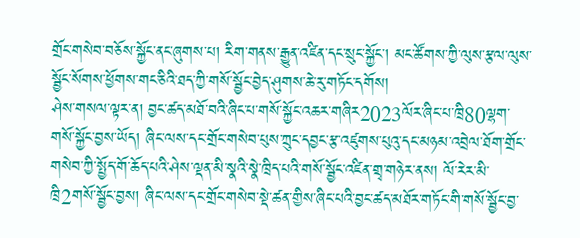གྲོང་གསེབ་བཅོས་སྐྱོང་ནང་ཞུགས་པ། རིག་གནས་རྒྱུན་འཛིན་དང་སྲུང་སྐྱོང་། མང་ཚོགས་ཀྱི་ལུས་རྩལ་ལུས་སྦྱོང་སོགས་ཕྱོགས་གང་ཅིའི་ཐད་ཀྱི་གསོ་སྦྱོང་བྱེད་ཤུགས་ཆེ་རུ་གཏོང་དགོས།
ཤེས་གསལ་ལྟར་ན། བྱང་ཚད་མཐོ་བའི་ཞིང་པ་གསོ་སྐྱོང་འཆར་གཞིར2023ལོར་ཞིང་པ་ཁྲི80ལྷག་གསོ་སྐྱོང་བྱས་ཡོད། ཞིང་ལས་དང་གྲོང་གསེབ་པུས་ཀྲུང་དབྱང་རྩ་འཛུགས་པུའུ་དང་མཉམ་འབྲེལ་ཐོག་གྲོང་གསེབ་ཀྱི་སྤྱོད་གོ་ཆོད་པའི་ཤེས་ལྡན་མི་སྣའི་སྣེ་ཁྲིད་པའི་གསོ་སྦྱོང་འཛིན་གྲྭ་གཉེར་ནས། ལོ་རེར་མི་ཁྲི2གསོ་སྦྱོང་བྱས། ཞིང་ལས་དང་གྲོང་གསེབ་སྡེ་ཚན་གྱིས་ཞིང་པའི་བྱང་ཚད་མཐོར་གཏོང་གི་གསོ་སྦྱོང་བྱ་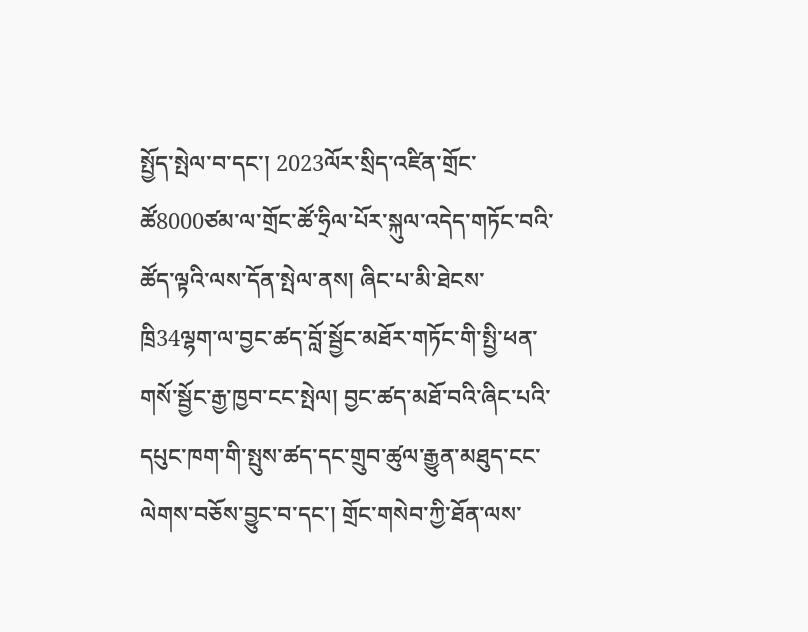སྤྱོད་སྤེལ་བ་དང་། 2023ལོར་སྲིད་འཛིན་གྲོང་ཚོ8000ཙམ་ལ་གྲོང་ཚོ་ཧྲིལ་པོར་སྐུལ་འདེད་གཏོང་བའི་ཚོད་ལྟའི་ལས་དོན་སྤེལ་ནས། ཞིང་པ་མི་ཐེངས་ཁྲི34ལྷག་ལ་བྱང་ཚད་བློ་སྦྱོང་མཐོར་གཏོང་གི་སྤྱི་ཕན་གསོ་སྦྱོང་རྒྱ་ཁྱབ་ངང་སྤེལ། བྱང་ཚད་མཐོ་བའི་ཞིང་པའི་དཔུང་ཁག་གི་སྤུས་ཚད་དང་གྲུབ་ཚུལ་རྒྱུན་མཐུད་ངང་ལེགས་བཅོས་བྱུང་བ་དང་། གྲོང་གསེབ་ཀྱི་ཐོན་ལས་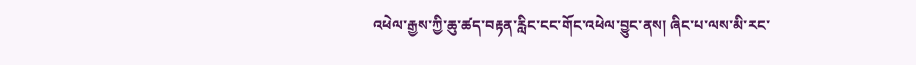འཕེལ་རྒྱས་ཀྱི་ཆུ་ཚད་བརྟན་རླིང་ངང་གོང་འཕེལ་བྱུང་ནས། ཞིང་པ་ལས་མི་རང་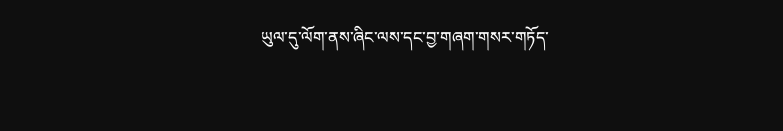ཡུལ་དུ་ལོག་ནས་ཞིང་ལས་དང་བྱ་གཞག་གསར་གཏོད་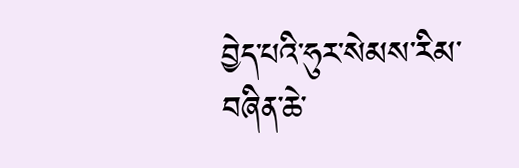བྱེད་པའི་ཧུར་སེམས་རིམ་བཞིན་ཆེ་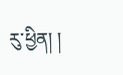རུ་ཕྱིན། །